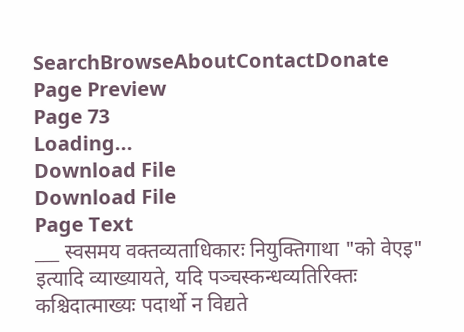SearchBrowseAboutContactDonate
Page Preview
Page 73
Loading...
Download File
Download File
Page Text
___ स्वसमय वक्तव्यताधिकारः नियुक्तिगाथा "को वेएइ" इत्यादि व्याख्यायते, यदि पञ्चस्कन्धव्यतिरिक्तः कश्चिदात्माख्यः पदार्थो न विद्यते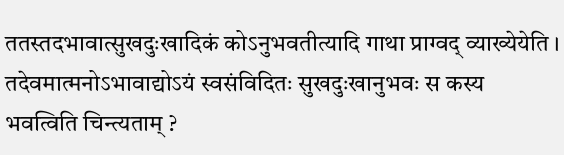ततस्तदभावात्सुखदुःखादिकं कोऽनुभवतीत्यादि गाथा प्राग्वद् व्याख्येयेति । तदेवमात्मनोऽभावाद्योऽयं स्वसंविदितः सुखदुःखानुभवः स कस्य भवत्विति चिन्त्यताम् ?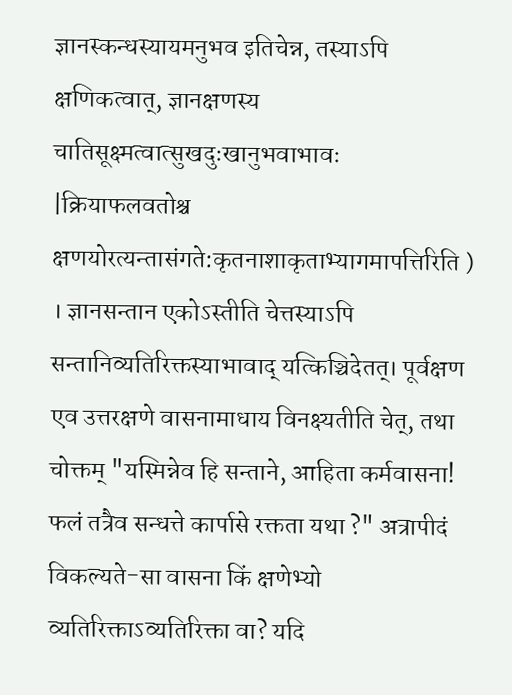ज्ञानस्कन्धस्यायमनुभव इतिचेन्न, तस्याऽपि क्षणिकत्वात्, ज्ञानक्षणस्य चातिसूक्ष्मत्वात्सुखदुःखानुभवाभावः |क्रियाफलवतोश्च क्षणयोरत्यन्तासंगते:कृतनाशाकृताभ्यागमापत्तिरिति ) । ज्ञानसन्तान एकोऽस्तीति चेत्तस्याऽपि सन्तानिव्यतिरिक्तस्याभावाद् यत्किञ्चिदेतत्। पूर्वक्षण एव उत्तरक्षणे वासनामाधाय विनक्ष्यतीति चेत्, तथा चोक्तम् "यस्मिन्नेव हि सन्ताने, आहिता कर्मवासना! फलं तत्रैव सन्धत्ते कार्पासे रक्तता यथा ?" अत्रापीदं विकल्यते-सा वासना किं क्षणेभ्यो व्यतिरिक्ताऽव्यतिरिक्ता वा? यदि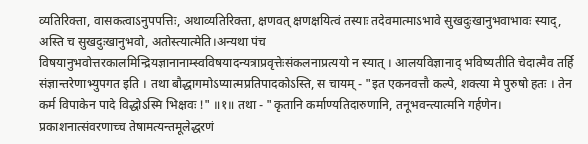व्यतिरिक्ता, वासकत्वाऽनुपपत्तिः, अथाव्यतिरिक्ता, क्षणवत् क्षणक्षयित्वं तस्याः तदेवमात्माऽभावे सुखदुःखानुभवाभावः स्याद्, अस्ति च सुखदुःखानुभवो, अतोस्त्यात्मेति।अन्यथा पंच विषयानुभवोत्तरकालमिन्द्रियज्ञानानाम्स्वविषयादन्यत्राप्रवृत्तेःसंकलनाप्रत्ययो न स्यात् । आलयविज्ञानाद् भविष्यतीति चेदात्मैव तर्हि संज्ञान्तरेणाभ्युपगत इति । तथा बौद्धागमोऽप्यात्मप्रतिपादकोऽस्ति, स चायम् - "इत एकनवत्तौ कल्पे, शक्त्या मे पुरुषो हतः । तेन कर्म विपाकेन पादे विद्धोऽस्मि भिक्षवः !" ॥१॥ तथा - "कृतानि कर्माण्यतिदारुणानि, तनूभवन्त्यात्मनि गर्हणेन। प्रकाशनात्संवरणाच्च तेषामत्यन्तमूलेद्धरणं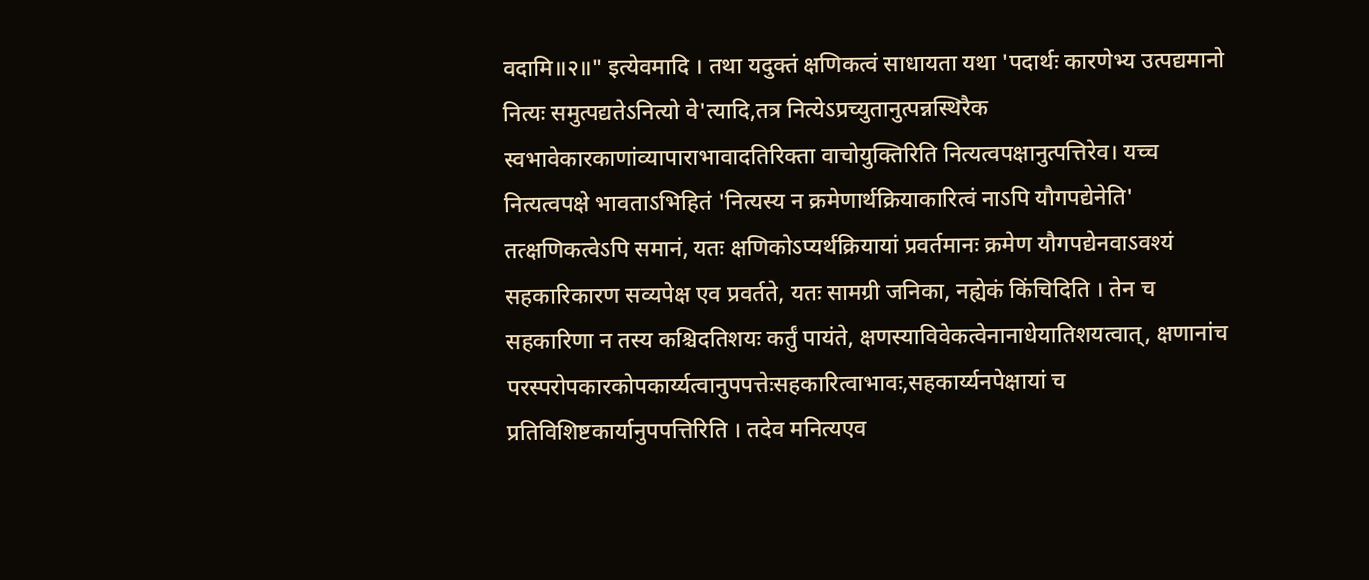वदामि॥२॥" इत्येवमादि । तथा यदुक्तं क्षणिकत्वं साधायता यथा 'पदार्थः कारणेभ्य उत्पद्यमानो नित्यः समुत्पद्यतेऽनित्यो वे'त्यादि,तत्र नित्येऽप्रच्युतानुत्पन्नस्थिरैक स्वभावेकारकाणांव्यापाराभावादतिरिक्ता वाचोयुक्तिरिति नित्यत्वपक्षानुत्पत्तिरेव। यच्च नित्यत्वपक्षे भावताऽभिहितं 'नित्यस्य न क्रमेणार्थक्रियाकारित्वं नाऽपि यौगपद्येनेति' तत्क्षणिकत्वेऽपि समानं, यतः क्षणिकोऽप्यर्थक्रियायां प्रवर्तमानः क्रमेण यौगपद्येनवाऽवश्यं सहकारिकारण सव्यपेक्ष एव प्रवर्तते, यतः सामग्री जनिका, नह्येकं किंचिदिति । तेन च सहकारिणा न तस्य कश्चिदतिशयः कर्तुं पायंते, क्षणस्याविवेकत्वेनानाधेयातिशयत्वात्, क्षणानांच परस्परोपकारकोपकार्य्यत्वानुपपत्तेःसहकारित्वाभावः,सहकार्य्यनपेक्षायां च प्रतिविशिष्टकार्यानुपपत्तिरिति । तदेव मनित्यएव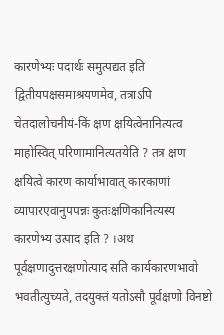कारणेभ्यः पदार्थः समुत्पद्यत इति द्वितीयपक्षसमाश्रयणमेव, तत्राऽपि चेतदालोचनीयं-किं क्षण क्षयित्वेनानित्यत्व माहोस्वित् परिणामानित्यतयेति ? तत्र क्षण क्षयित्वे कारण कार्याभावात् कारकाणां व्यापारएवानुपपन्नः कुतःक्षणिकानित्यस्य कारणेभ्य उत्पाद इति ? ।अथ पूर्वक्षणादुत्तरक्षणोत्पाद सति कार्यकारणभावो भवतीत्युच्यते, तदयुक्तं यतोऽसौ पूर्वक्षणो विनष्टो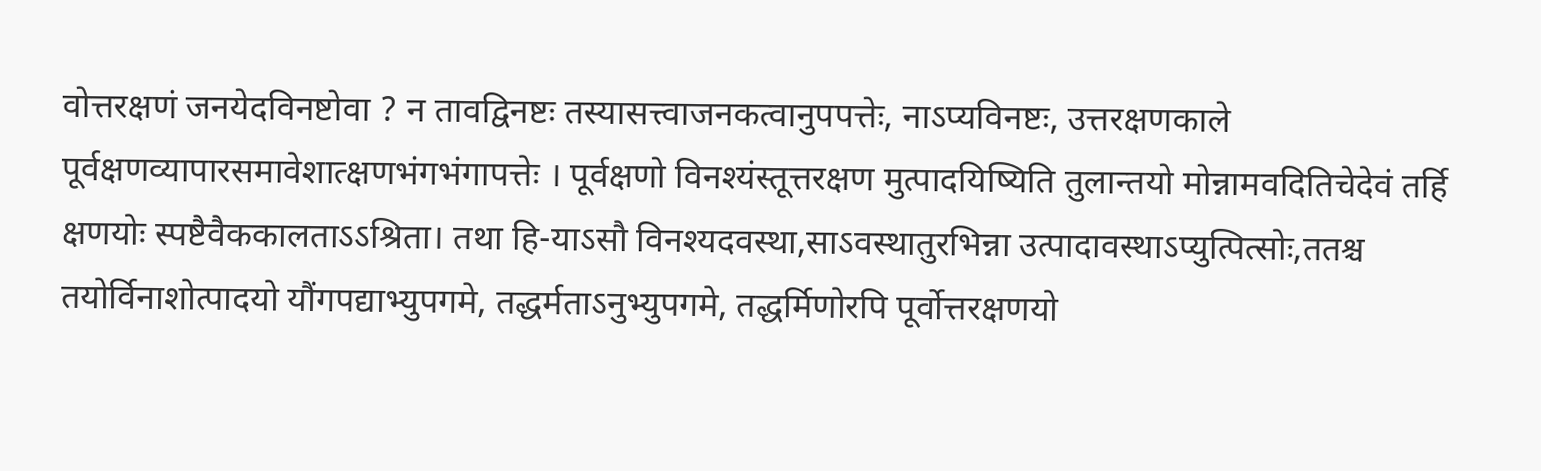वोत्तरक्षणं जनयेदविनष्टोवा ? न तावद्विनष्टः तस्यासत्त्वाजनकत्वानुपपत्तेः, नाऽप्यविनष्टः, उत्तरक्षणकाले पूर्वक्षणव्यापारसमावेशात्क्षणभंगभंगापत्तेः । पूर्वक्षणो विनश्यंस्तूत्तरक्षण मुत्पादयिष्यिति तुलान्तयो मोन्नामवदितिचेदेवं तर्हि क्षणयोः स्पष्टैवैककालताऽऽश्रिता। तथा हि-याऽसौ विनश्यदवस्था,साऽवस्थातुरभिन्ना उत्पादावस्थाऽप्युत्पित्सोः,ततश्च तयोर्विनाशोत्पादयो यौंगपद्याभ्युपगमे, तद्धर्मताऽनुभ्युपगमे, तद्धर्मिणोरपि पूर्वोत्तरक्षणयो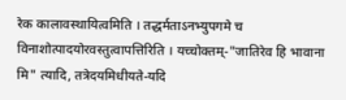रेक कालावस्थायित्वमिति । तद्धर्मताऽनभ्युपगमे च विनाशोत्पादयोरवस्तुत्वापत्तिरिति । यच्चोक्तम्-"जातिरेव हि भावाना मि" त्यादि, तत्रेदयमिधीयते-यदि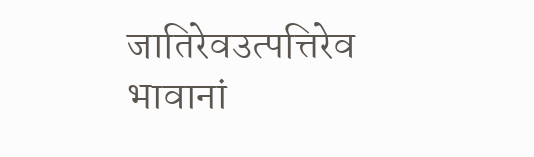जातिरेवउत्पत्तिरेव भावानां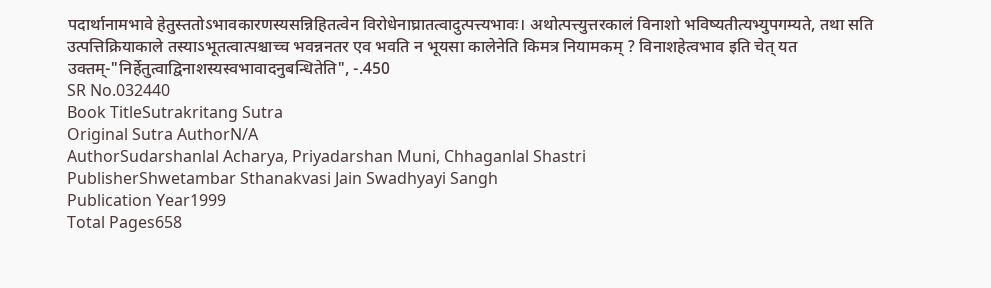पदार्थानामभावे हेतुस्ततोऽभावकारणस्यसन्निहितत्वेन विरोधेनाघ्रातत्वादुत्पत्त्यभावः। अथोत्पत्त्युत्तरकालं विनाशो भविष्यतीत्यभ्युपगम्यते, तथा सति उत्पत्तिक्रियाकाले तस्याऽभूतत्वात्पश्चाच्च भवन्ननतर एव भवति न भूयसा कालेनेति किमत्र नियामकम् ? विनाशहेत्वभाव इति चेत् यत उक्तम्-"निर्हेतुत्वाद्विनाशस्यस्वभावादनुबन्धितेति", -.450
SR No.032440
Book TitleSutrakritang Sutra
Original Sutra AuthorN/A
AuthorSudarshanlal Acharya, Priyadarshan Muni, Chhaganlal Shastri
PublisherShwetambar Sthanakvasi Jain Swadhyayi Sangh
Publication Year1999
Total Pages658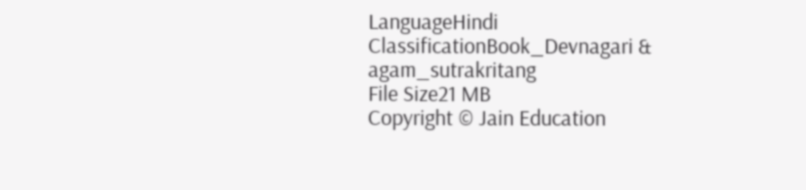LanguageHindi
ClassificationBook_Devnagari & agam_sutrakritang
File Size21 MB
Copyright © Jain Education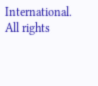International. All rights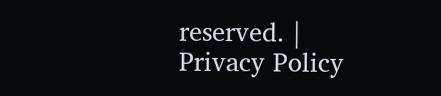reserved. | Privacy Policy